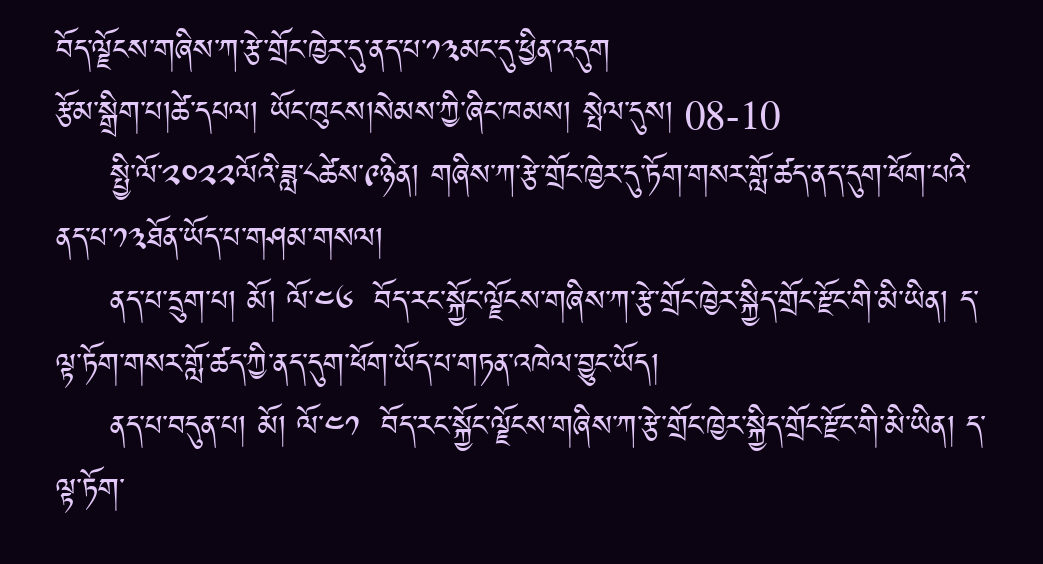བོད་ལྗོངས་གཞིས་ཀ་རྩེ་གྲོང་ཁྱེར་དུ་ནད་པ་༡༣མང་དུ་ཕྱིན་འདུག
རྩོམ་སྒྲིག་པ།ཚེ་དཔལ། ཡོང་ཁུངས།སེམས་ཀྱི་ཞིང་ཁམས། སྤེལ་དུས། 08-10
     སྤྱི་ལོ་༢༠༢༢ལོའི་ཟླ་༨ཚེས་༩ཉིན། གཞིས་ཀ་རྩེ་གྲོང་ཁྱེར་དུ་ཏོག་གསར་གློ་ཚད་ནད་དུག་ཕོག་པའི་ནད་པ་༡༣ཐོན་ཡོད་པ་གཤམ་གསལ།
     ནད་པ་དྲུག་པ། མོ། ལོ་༤༦  བོད་རང་སྐྱོང་ལྗོངས་གཞིས་ཀ་རྩེ་གྲོང་ཁྱེར་སྐྱིད་གྲོང་རྫོང་གི་མི་ཡིན། ད་ལྟ་ཏོག་གསར་གློ་ཚད་ཀྱི་ནད་དུག་ཕོག་ཡོད་པ་གཏན་འཁེལ་བྱུང་ཡོད།
     ནད་པ་བདུན་པ། མོ། ལོ་༤༡  བོད་རང་སྐྱོང་ལྗོངས་གཞིས་ཀ་རྩེ་གྲོང་ཁྱེར་སྐྱིད་གྲོང་རྫོང་གི་མི་ཡིན། ད་ལྟ་ཏོག་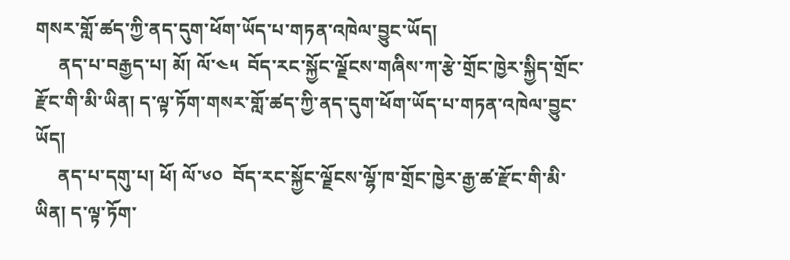གསར་གློ་ཚད་ཀྱི་ནད་དུག་ཕོག་ཡོད་པ་གཏན་འཁེལ་བྱུང་ཡོད།
     ནད་པ་བརྒྱད་པ། མོ། ལོ་༤༥  བོད་རང་སྐྱོང་ལྗོངས་གཞིས་ཀ་རྩེ་གྲོང་ཁྱེར་སྐྱིད་གྲོང་རྫོང་གི་མི་ཡིན། ད་ལྟ་ཏོག་གསར་གློ་ཚད་ཀྱི་ནད་དུག་ཕོག་ཡོད་པ་གཏན་འཁེལ་བྱུང་ཡོད།
     ནད་པ་དགུ་པ། ཕོ། ལོ་༦༠  བོད་རང་སྐྱོང་ལྗོངས་ལྷོ་ཁ་གྲོང་ཁྱེར་རྒྱ་ཚ་རྫོང་གི་མི་ཡིན། ད་ལྟ་ཏོག་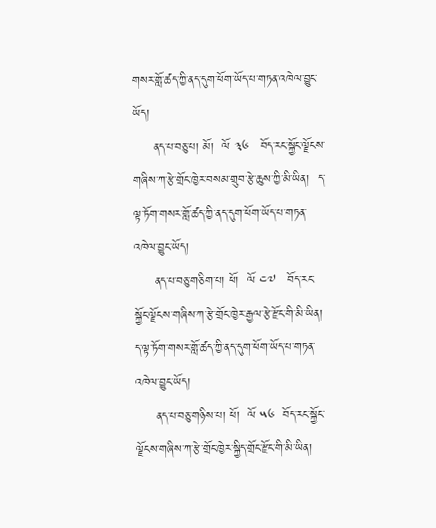གསར་གློ་ཚད་ཀྱི་ནད་དུག་ཕོག་ཡོད་པ་གཏན་འཁེལ་བྱུང་ཡོད།
     ནད་པ་བཅུ་པ། མོ།  ལོ ༣༦   བོད་རང་སྐྱོང་ལྗོངས་གཞིས་ཀ་རྩེ་གྲོང་ཁྱེར་བསམ་གྲུབ་རྩེ་ཆུས་ཀྱི་མི་ཡིན།  ད་ལྟ་ཏོག་གསར་གློ་ཚད་ཀྱི་ནད་དུག་ཕོག་ཡོད་པ་གཏན་འཁེལ་བྱུང་ཡོད།
     ནད་པ་བཅུ་གཅིག་པ། ཕོ།  ལོ ༤༧   བོད་རང་སྐྱོང་ལྗོངས་གཞིས་ཀ་རྩེ་གྲོང་ཁྱེར་རྒྱལ་རྩེ་རྫོང་གི་མི་ཡིན། ད་ལྟ་ཏོག་གསར་གློ་ཚད་ཀྱི་ནད་དུག་ཕོག་ཡོད་པ་གཏན་འཁེལ་བྱུང་ཡོད།
     ནད་པ་བཅུ་གཉིས་པ། ཕོ།  ལོ ༥༦  བོད་རང་སྐྱོང་ལྗོངས་གཞིས་ཀ་རྩེ་གྲོང་ཁྱེར་སྐྱིད་གྲོང་རྫོང་གི་མི་ཡིན།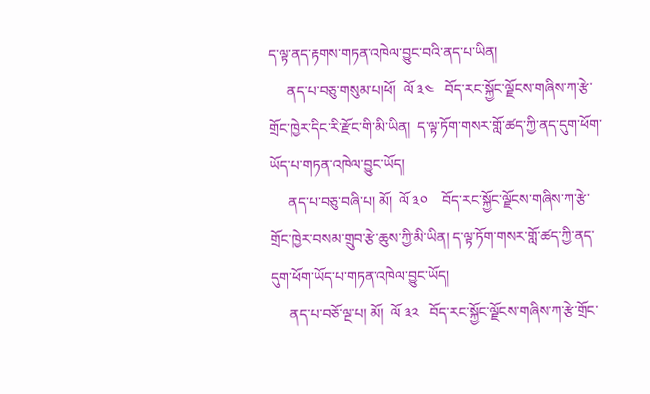ད་ལྟ་ནད་རྟགས་གཏན་འཁེལ་བྱུང་བའི་ནད་པ་ཡིན།
     ནད་པ་བཅུ་གསུམ་པ།ཕོ།  ལོ ༣༤   བོད་རང་སྐྱོང་ལྗོངས་གཞིས་ཀ་རྩེ་གྲོང་ཁྱེར་དིང་རི་རྫོང་གི་མི་ཡིན།  ད་ལྟ་ཏོག་གསར་གློ་ཚད་ཀྱི་ནད་དུག་ཕོག་ཡོད་པ་གཏན་འཁེལ་བྱུང་ཡོད།
     ནད་པ་བཅུ་བཞི་པ། མོ།  ལོ ༣༠    བོད་རང་སྐྱོང་ལྗོངས་གཞིས་ཀ་རྩེ་གྲོང་ཁྱེར་བསམ་གྲུབ་རྩེ་ཆུས་ཀྱི་མི་ཡིན། ད་ལྟ་ཏོག་གསར་གློ་ཚད་ཀྱི་ནད་དུག་ཕོག་ཡོད་པ་གཏན་འཁེལ་བྱུང་ཡོད།
     ནད་པ་བཅོ་ལྔ་པ། མོ།  ལོ ༣༢   བོད་རང་སྐྱོང་ལྗོངས་གཞིས་ཀ་རྩེ་གྲོང་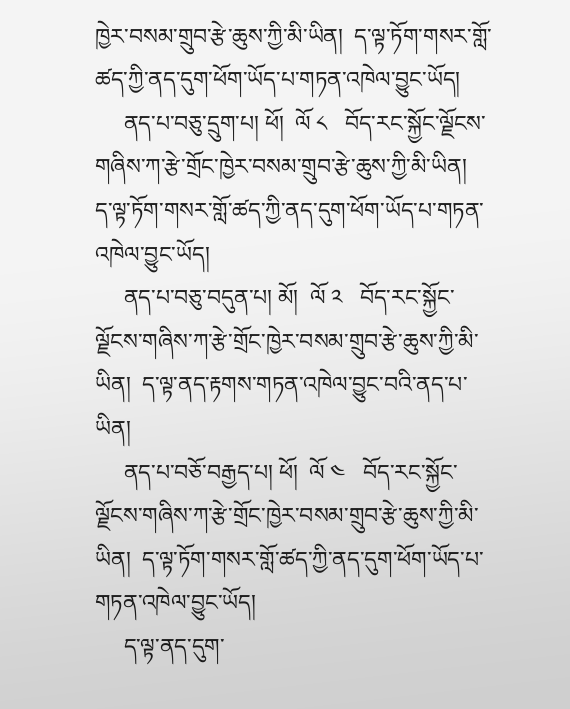ཁྱེར་བསམ་གྲུབ་རྩེ་ཆུས་ཀྱི་མི་ཡིན།  ད་ལྟ་ཏོག་གསར་གློ་ཚད་ཀྱི་ནད་དུག་ཕོག་ཡོད་པ་གཏན་འཁེལ་བྱུང་ཡོད།
     ནད་པ་བཅུ་དྲུག་པ། ཕོ།  ལོ ༨   བོད་རང་སྐྱོང་ལྗོངས་གཞིས་ཀ་རྩེ་གྲོང་ཁྱེར་བསམ་གྲུབ་རྩེ་ཆུས་ཀྱི་མི་ཡིན།   ད་ལྟ་ཏོག་གསར་གློ་ཚད་ཀྱི་ནད་དུག་ཕོག་ཡོད་པ་གཏན་འཁེལ་བྱུང་ཡོད།
     ནད་པ་བཅུ་བདུན་པ། མོ།  ལོ ༢   བོད་རང་སྐྱོང་ལྗོངས་གཞིས་ཀ་རྩེ་གྲོང་ཁྱེར་བསམ་གྲུབ་རྩེ་ཆུས་ཀྱི་མི་ཡིན།  ད་ལྟ་ནད་རྟགས་གཏན་འཁེལ་བྱུང་བའི་ནད་པ་ཡིན།
     ནད་པ་བཅོ་བརྒྱད་པ། ཕོ།  ལོ ༤   བོད་རང་སྐྱོང་ལྗོངས་གཞིས་ཀ་རྩེ་གྲོང་ཁྱེར་བསམ་གྲུབ་རྩེ་ཆུས་ཀྱི་མི་ཡིན།  ད་ལྟ་ཏོག་གསར་གློ་ཚད་ཀྱི་ནད་དུག་ཕོག་ཡོད་པ་གཏན་འཁེལ་བྱུང་ཡོད།
     ད་ལྟ་ནད་དུག་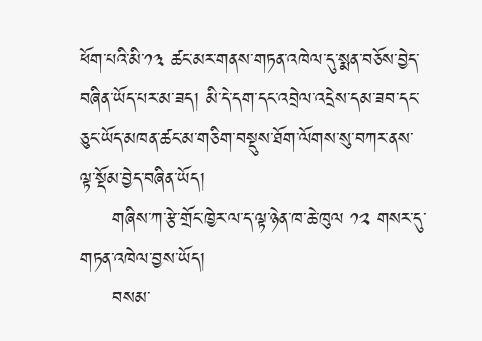ཕོག་པའི་མི་༡༣ ཚང་མར་གནས་གཏན་འཁེལ་དུ་སྨན་བཅོས་བྱེད་བཞིན་ཡོད་པར་མ་ཟད། མི་དེ་དག་དང་འབྲེལ་འདྲེས་དམ་ཟབ་དང་ཅུང་ཡོད་མཁན་ཚང་མ་གཅིག་བསྡུས་ཐོག་ལོགས་སུ་བཀར་ནས་ལྟ་སྡོམ་བྱེད་བཞིན་ཡོད།
     གཞིས་ཀ་རྩེ་གྲོང་ཁྱེར་ལ་ད་ལྟ་ཉེན་ཁ་ཆེ་ཁུལ ༡༢ གསར་དུ་གཏན་འཁེལ་བྱས་ཡོད།
     བསམ་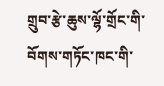གྲུབ་རྩེ་ཆུས་ལྷོ་གྲོང་གི་བོགས་གཏོང་ཁང་གི་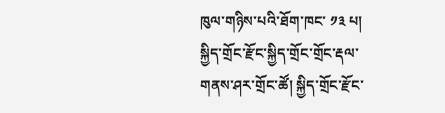ཁུལ་གཉིས་པའི་ཐོག་ཁང་ ༡༣ པ། སྐྱིད་གྲོང་རྫོང་སྐྱིད་གྲོང་གྲོང་རྡལ་གནས་ཤར་གྲོང་ཚོ། སྐྱིད་གྲོང་རྫོང་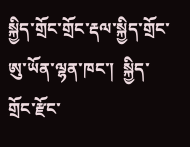སྐྱིད་གྲོང་གྲོང་རྡལ་སྐྱིད་གྲོང་ཨུ་ཡོན་ལྷན་ཁང་།  སྐྱིད་གྲོང་རྫོང་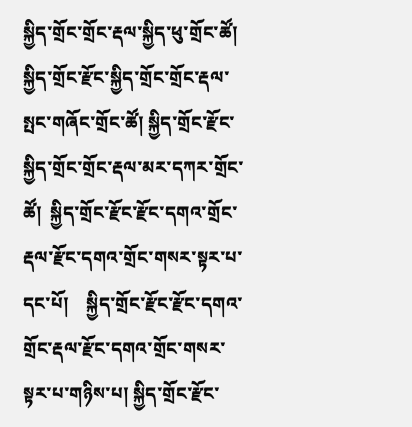སྐྱིད་གྲོང་གྲོང་རྡལ་སྐྱིད་ཕུ་གྲོང་ཚོ། སྐྱིད་གྲོང་རྫོང་སྐྱིད་གྲོང་གྲོང་རྡལ་སྤང་གཞོང་གྲོང་ཚོ། སྐྱིད་གྲོང་རྫོང་སྐྱིད་གྲོང་གྲོང་རྡལ་མར་དཀར་གྲོང་ཚོ།  སྐྱིད་གྲོང་རྫོང་རྫོང་དགའ་གྲོང་རྡལ་རྫོང་དགའ་གྲོང་གསར་སྟར་པ་དང་པོ།    སྐྱིད་གྲོང་རྫོང་རྫོང་དགའ་གྲོང་རྡལ་རྫོང་དགའ་གྲོང་གསར་སྟར་པ་གཉིས་པ། སྐྱིད་གྲོང་རྫོང་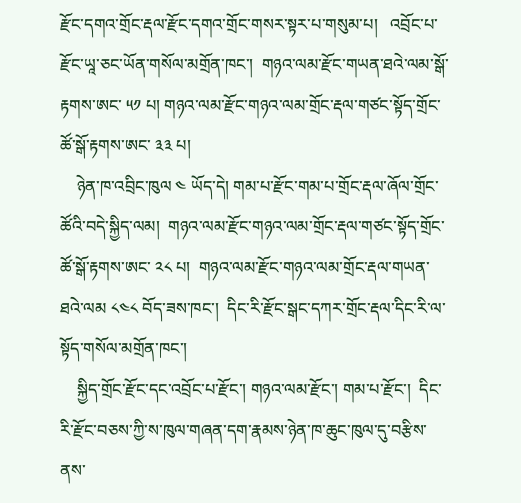རྫོང་དགའ་གྲོང་རྡལ་རྫོང་དགའ་གྲོང་གསར་སྟར་པ་གསུམ་པ།   འབྲོང་པ་རྫོང་ཡཱ་ཅང་ཡོན་གསོལ་མགྲོན་ཁང་།  གཉའ་ལམ་རྫོང་གཡན་ཐའེ་ལམ་སྒོ་རྟགས་ཨང་ ༥༡ པ། གཉའ་ལམ་རྫོང་གཉའ་ལམ་གྲོང་རྡལ་གཙང་སྟོད་གྲོང་ཚོ་སྒོ་རྟགས་ཨང་ ༣༣ པ།
    ཉེན་ཁ་འབྲིང་ཁུལ ༤ ཡོད་དེ། གམ་པ་རྫོང་གམ་པ་གྲོང་རྡལ་ཞོལ་གྲོང་ཚོའི་བདེ་སྐྱིད་ལམ།  གཉའ་ལམ་རྫོང་གཉའ་ལམ་གྲོང་རྡལ་གཙང་སྟོད་གྲོང་ཚོ་སྒོ་རྟགས་ཨང་ ༢༨ པ།  གཉའ་ལམ་རྫོང་གཉའ་ལམ་གྲོང་རྡལ་གཡན་ཐའེ་ལམ ༨༤༨ བོད་ཟས་ཁང་།  དིང་རི་རྫོང་སྒང་དཀར་གྲོང་རྡལ་དིང་རི་ལ་སྟོད་གསོལ་མགྲོན་ཁང་།
    སྐྱིད་གྲོང་རྫོང་དང་འབྲོང་པ་རྫོང་། གཉའ་ལམ་རྫོང་། གམ་པ་རྫོང་།  དིང་རི་རྫོང་བཅས་ཀྱི་ས་ཁུལ་གཞན་དག་རྣམས་ཉེན་ཁ་ཆུང་ཁུལ་དུ་བརྩིས་ནས་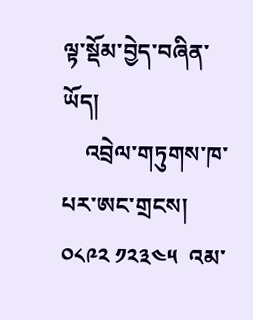ལྟ་སྡོམ་བྱེད་བཞིན་ཡོད།
    འབྲེལ་གཏུགས་ཁ་པར་ཨང་གྲངས།  ༠༨༩༢ ༡༢༣༤༥  འམ་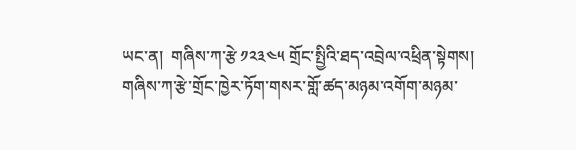ཡང་ན།  གཞིས་ཀ་རྩེ ༡༢༣༤༥ གྲོང་སྤྱིའི་ཐད་འབྲེལ་འཕྲིན་སྟེགས།
གཞིས་ཀ་རྩེ་གྲོང་ཁྱེར་ཏོག་གསར་གློ་ཚད་མཉམ་འགོག་མཉམ་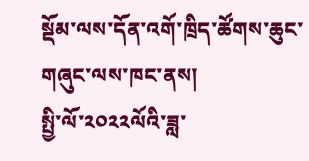སྡོམ་ལས་དོན་འགོ་ཁྲིད་ཚོགས་ཆུང་གཞུང་ལས་ཁང་ནས།
སྤྱི་ལོ་༢༠༢༢ལོའི་ཟླ་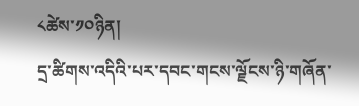༨ཚེས་༡༠ཉིན།
དྲ་ཚིགས་འདིའི་པར་དབང་གངས་ལྗོངས་ཉི་གཞོན་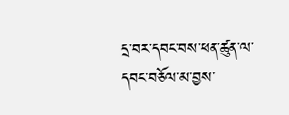དྲ་བར་དབང་བས་ཕན་ཚུན་ལ་དབང་བཅོལ་མ་བྱས་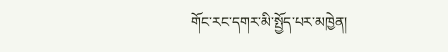གོང་རང་དགར་མི་སྤྱོད་པར་མཁྱེན།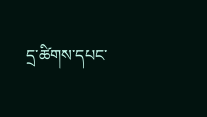དྲ་ཚིགས་དཔང་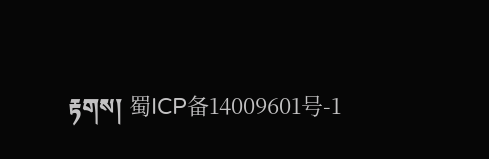རྟགས། 蜀ICP备14009601号-1